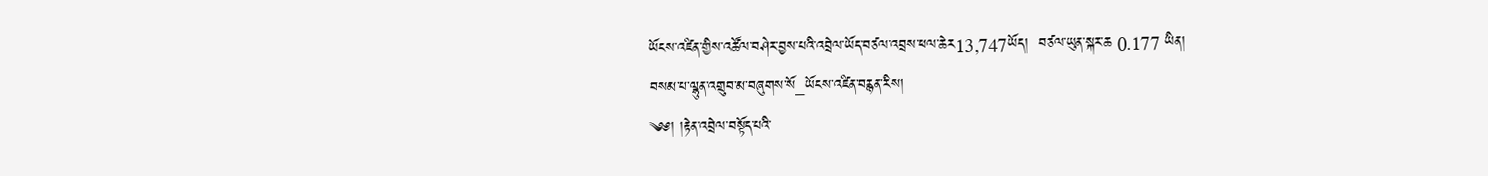ཡོངས་འཛིན་གྱིས་འཚོལ་བཤེར་བྱས་པའི་འབྲེལ་ཡོད་བཙལ་འབྲས་ཕལ་ཆེར13,747ཡོད།  བཙལ་ཡུན་སྐར་ཆ 0.177 ཡིན།
བསམ་པ་ལྷུན་འགྲུབ་མ་བཞུགས་སོ_ཡོངས་འཛིན་བརྙན་རིས།
༄༅། །རྟེན་འབྲེལ་བསྟོད་པའི་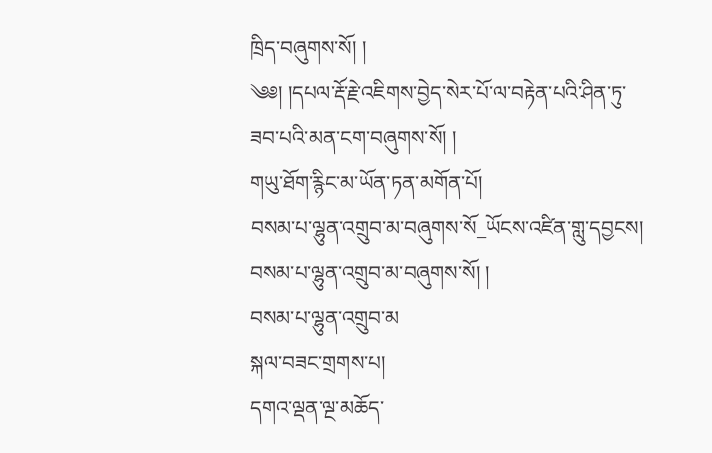ཁྲིད་བཞུགས་སོ། །
༄༅། །དཔལ་རྡོ་རྗེ་འཇིགས་བྱེད་སེར་པོ་ལ་བརྟེན་པའི་ཤིན་ཏུ་ཟབ་པའི་མན་ངག་བཞུགས་སོ། །
གཡུ་ཐོག་རྙིང་མ་ཡོན་ཏན་མགོན་པོ།
བསམ་པ་ལྷུན་འགྲུབ་མ་བཞུགས་སོ_ཡོངས་འཛིན་གླུ་དབྱངས།
བསམ་པ་ལྷུན་འགྲུབ་མ་བཞུགས་སོ། །
བསམ་པ་ལྷུན་འགྲུབ་མ
སྐལ་བཟང་གྲགས་པ།
དགའ་ལྡན་ལྔ་མཆོད་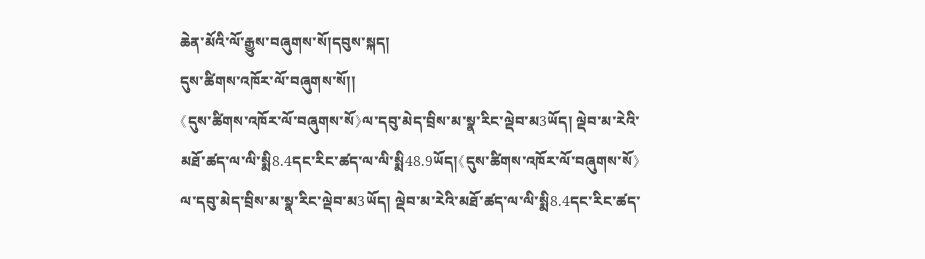ཆེན་མོའི་ལོ་རྒྱུས་བཞུགས་སོ།དབུས་སྐད།
དུས་ཚིགས་འཁོར་ལོ་བཞུགས་སོ།།
《དུས་ཚིགས་འཁོར་ལོ་བཞུགས་སོ》ལ་དབུ་མེད་བྲིས་མ་སྣ་རིང་ལྡེབ་མ3ཡོད། ལྡེབ་མ་རེའི་མཐོ་ཚད་ལ་ལི་སྨི8.4དང་རིང་ཚད་ལ་ལི་སྨི48.9ཡོད།《དུས་ཚིགས་འཁོར་ལོ་བཞུགས་སོ》ལ་དབུ་མེད་བྲིས་མ་སྣ་རིང་ལྡེབ་མ3ཡོད། ལྡེབ་མ་རེའི་མཐོ་ཚད་ལ་ལི་སྨི8.4དང་རིང་ཚད་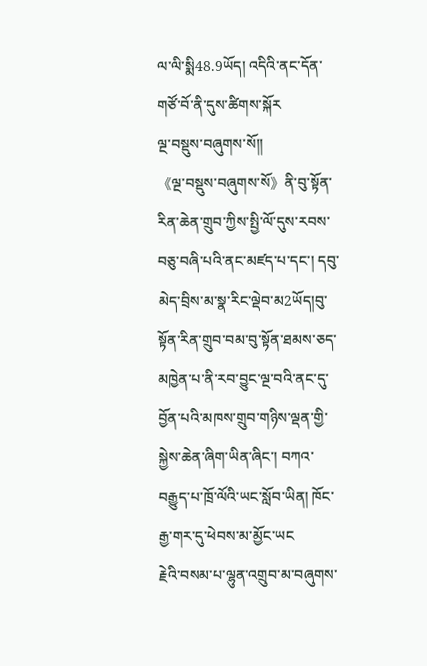ལ་ལི་སྨི48.9ཡོད། འདིའི་ནང་དོན་གཙོ་བོ་ནི་དུས་ཚིགས་སྐོར
ལྔ་བསྡུས་བཞུགས་སོ།།
《ལྔ་བསྡུས་བཞུགས་སོ》ནི་བུ་སྟོན་རིན་ཆེན་གྲུབ་ཀྱིས་སྤྱི་ལོ་དུས་རབས་བཅུ་བཞི་པའི་ནང་མཛད་པ་དང་། དབུ་མེད་བྲིས་མ་སྣ་རིང་ལྡེབ་མ2ཡོད།བུ་སྟོན་རིན་གྲུབ་བམ་བུ་སྟོན་ཐམས་ཅད་མཁྱེན་པ་ནི་རབ་བྱུང་ལྔ་བའི་ནང་དུ་བྱོན་པའི་མཁས་གྲུབ་གཉིས་ལྡན་གྱི་སྐྱེས་ཆེན་ཞིག་ཡིན་ཞིང་། བཀའ་བརྒྱུད་པ་ཁྲོ་ལོའི་ཡང་སློབ་ཡིན། ཁོང་རྒྱ་གར་དུ་ཕེབས་མ་མྱོང་ཡང
རྗེའི་བསམ་པ་ལྷུན་འགྲུབ་མ་བཞུགས་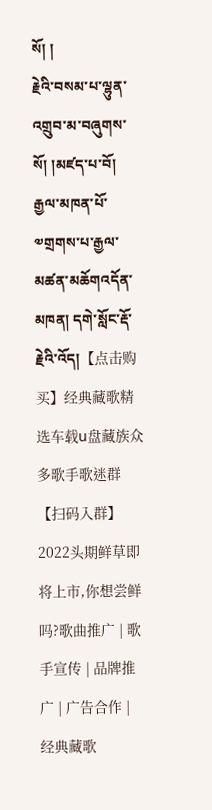སོ། །
རྗེའི་བསམ་པ་ལྷུན་འགྲུབ་མ་བཞུགས་སོ། །མཛད་པ་བོ། རྒྱལ་མཁན་པོ་༧གྲགས་པ་རྒྱལ་མཚན་མཆོགའདོན་མཁན། དགེ་སློང་རྡོ་རྗེའི་འོད།【点击购买】经典藏歌精选车载u盘藏族众多歌手歌迷群【扫码入群】2022头期鲜草即将上市,你想尝鲜吗?歌曲推广 | 歌手宣传 | 品牌推广 | 广告合作 | 经典藏歌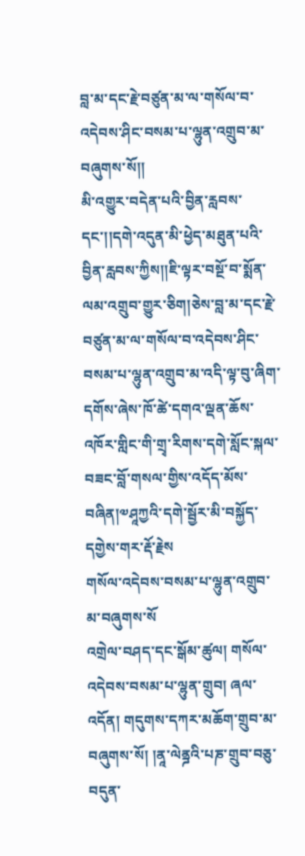བླ་མ་དང་རྗེ་བཙུན་མ་ལ་གསོལ་བ་འདེབས་ཤིང་བསམ་པ་ལྷུན་འགྲུབ་མ་བཞུགས་སོ།།
མི་འགྱུར་བདེན་པའི་བྱིན་རླབས་དང་།།དགེ་འདུན་མི་ཕྱེད་མཐུན་པའི་བྱིན་རླབས་ཀྱིས།།ཇི་ལྟར་བསྔོ་བ་སྨོན་ལམ་འགྲུབ་གྱུར་ཅིག།ཅེས་བླ་མ་དང་རྗེ་བཙུན་མ་ལ་གསོལ་བ་འདེབས་ཤིང་བསམ་པ་ལྷུན་འགྲུབ་མ་འདི་ལྟ་བུ་ཞིག་དགོས་ཞེས་ཁོ་ཚེ་དགའ་ལྡན་ཆོས་འཁོར་གླིང་གི་གྲྭ་རིགས་དགེ་སློང་སྐལ་བཟང་བློ་གསལ་གྱིས་འདོད་མོས་བཞིན།༧ཤཱཀྱའི་དགེ་སྦྱོར་མི་བསྐྱོད་དགྱེས་གར་རྡོ་རྗེས
གསོལ་འདེབས་བསམ་པ་ལྷུན་འགྲུབ་མ་བཞུགས་སོ
འགྲེལ་བཤད་དང་སྒོམ་ཚུལ། གསོལ་འདེབས་བསམ་པ་ལྷུན་གྲུབ། ཞལ་འདོན། གདུགས་དཀར་མཆོག་གྲུབ་མ་བཞུགས་སོ། །ནཱ་ལེནྜའི་པཎ་གྲུབ་བཅུ་བདུན་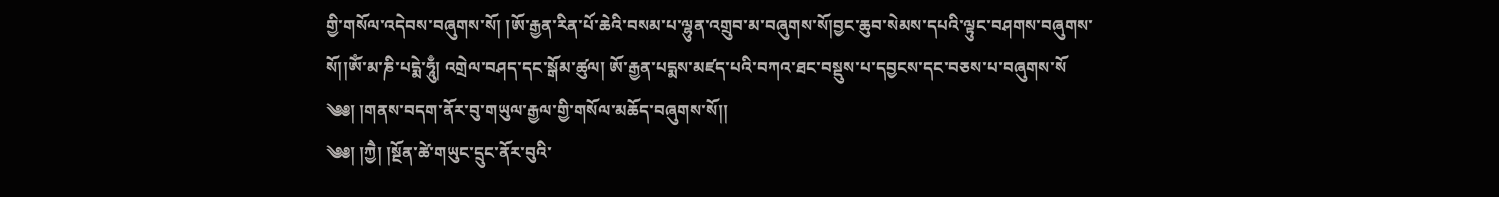གྱི་གསོལ་འདེབས་བཞུགས་སོ། །ཨོ་རྒྱན་རིན་པོ་ཆེའི་བསམ་པ་ལྷུན་འགྲུབ་མ་བཞུགས་སོ།བྱང་ཆུབ་སེམས་དཔའི་ལྟུང་བཤགས་བཞུགས་སོ།།ཨོཾ་མ་ཎི་པདྨེ་ཧཱུྃ། འགྲེལ་བཤད་དང་སྒོམ་ཚུལ། ཨོ་རྒྱན་པདྨས་མཛད་པའི་བཀའ་ཐང་བསྡུས་པ་དབྱངས་དང་བཅས་པ་བཞུགས་སོ
༄༅། །གནས་བདག་ནོར་བུ་གཡུལ་རྒྱལ་གྱི་གསོལ་མཆོད་བཞུགས་སོ།།
༄༅། །ཀྱཻ། །སྔོན་ཚེ་གཡུང་དྲུང་ནོར་བུའི་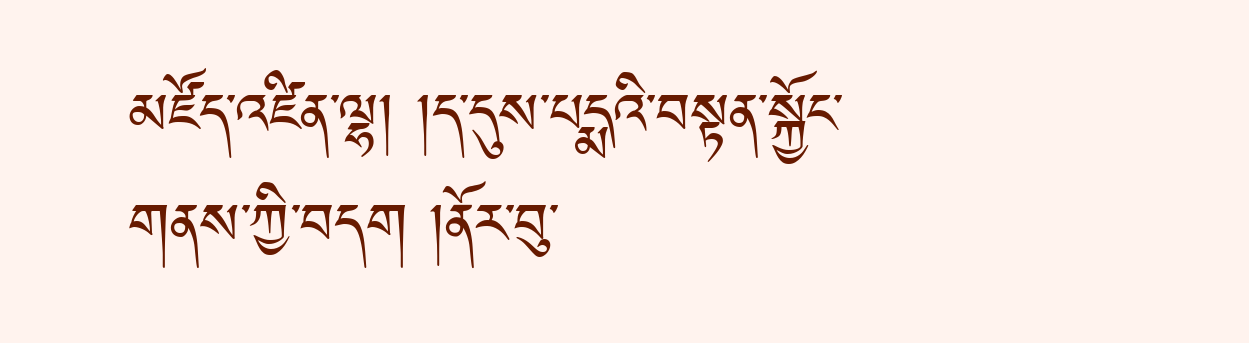མཛོད་འཛིན་ལྷ། །ད་དུས་པདྨའི་བསྟན་སྐྱོང་གནས་ཀྱི་བདག །ནོར་བུ་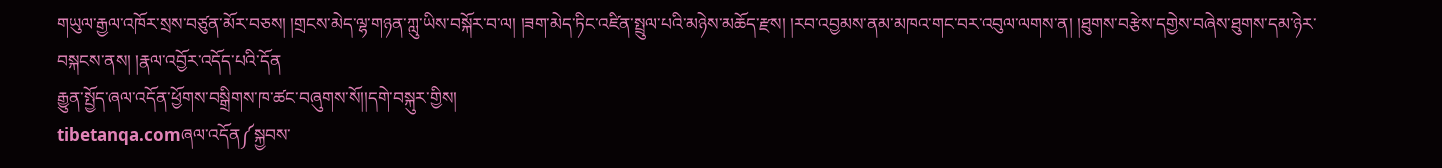གཡུལ་རྒྱལ་འཁོར་སྲས་བཙུན་མོར་བཅས། །གྲངས་མེད་ལྷ་གཉན་ཀླུ་ཡིས་བསྐོར་བ་ལ། །ཟག་མེད་ཏིང་འཛིན་སྤྲུལ་པའི་མཉེས་མཆོད་རྫས། །རབ་འབྱམས་ནམ་མཁའ་གང་བར་འབུལ་ལགས་ན། །ཐུགས་བརྩེས་དགྱེས་བཞེས་ཐུགས་དམ་ཉེར་བསྐངས་ནས། །རྣལ་འབྱོར་འདོད་པའི་དོན
རྒྱུན་སྤྱོད་ཞལ་འདོན་ཕྱོགས་བསྒྲིགས་ཁ་ཚང་བཞུགས་སོ།།དགེ་བསྐུར་གྱིས།
tibetanqa.comཞལ་འདོན༼སྐྱབས་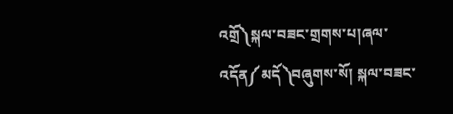འགྲོ༽སྐལ་བཟང་གྲགས་པ།ཞལ་འདོན༼མདོ༽བཞུགས་སོ། སྐལ་བཟང་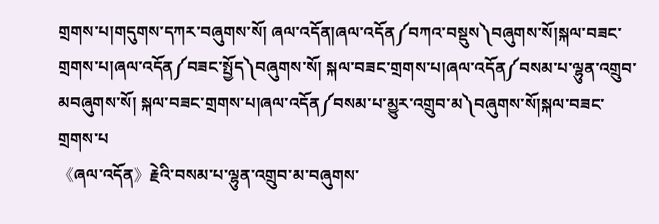གྲགས་པ།གདུགས་དཀར་བཞུགས་སོ། ཞལ་འདོན།ཞལ་འདོན༼བཀའ་བསྡུས༽བཞུགས་སོ།སྐལ་བཟང་གྲགས་པ།ཞལ་འདོན༼བཟང་སྤྱོད༽བཞུགས་སོ། སྐལ་བཟང་གྲགས་པ།ཞལ་འདོན༼བསམ་པ་ལྷུན་འགྲུབ་མབཞུགས་སོ། སྐལ་བཟང་གྲགས་པ།ཞལ་འདོན༼བསམ་པ་མྱུར་འགྲུབ་མ༽བཞུགས་སོ།སྐལ་བཟང་གྲགས་པ
《ཞལ་འདོན》རྗེའི་བསམ་པ་ལྷུན་འགྲུབ་མ་བཞུགས་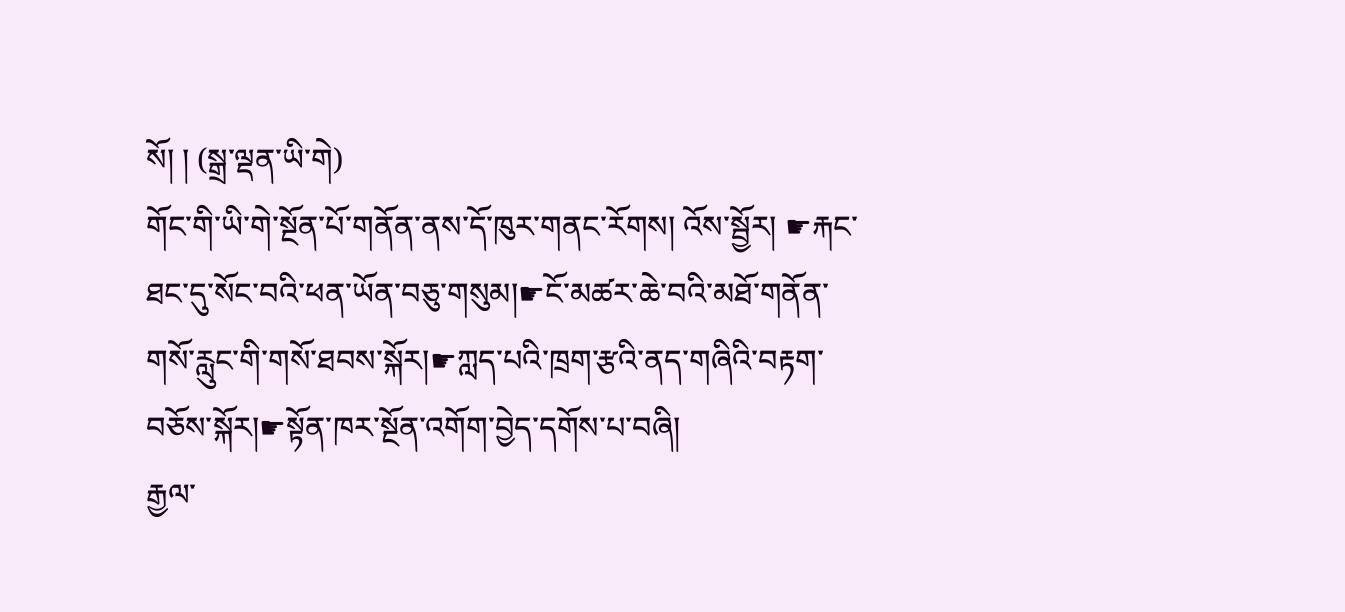སོ། ། (སྒྲ་ལྡན་ཡི་གེ)
གོང་གི་ཡི་གེ་སྔོན་པོ་གནོན་ནས་དོ་ཁུར་གནང་རོགས། འོས་སྦྱོར། ☛རྐང་ཐང་དུ་སོང་བའི་ཕན་ཡོན་བཅུ་གསུམ།☛ངོ་མཚར་ཆེ་བའི་མཐོ་གནོན་གསོ་རླུང་གི་གསོ་ཐབས་སྐོར།☛ཀླད་པའི་ཁྲག་རྩའི་ནད་གཞིའི་བརྟག་བཅོས་སྐོར།☛སྟོན་ཁར་སྔོན་འགོག་བྱེད་དགོས་པ་བཞི།
རྒྱལ་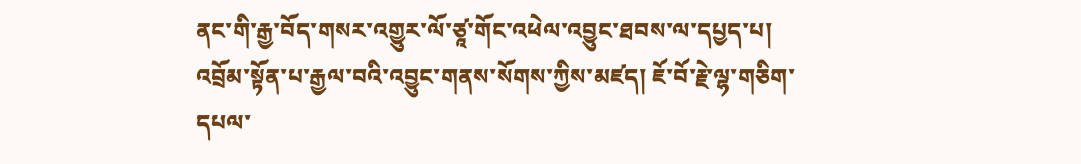ནང་གི་རྒྱ་བོད་གསར་འགྱུར་ལོ་ཙཱ་གོང་འཕེལ་འབྱུང་ཐབས་ལ་དཔྱད་པ།
འབྲོམ་སྟོན་པ་རྒྱལ་བའི་འབྱུང་གནས་སོགས་ཀྱིས་མཛད། ཇོ་བོ་རྗེ་ལྷ་གཅིག་དཔལ་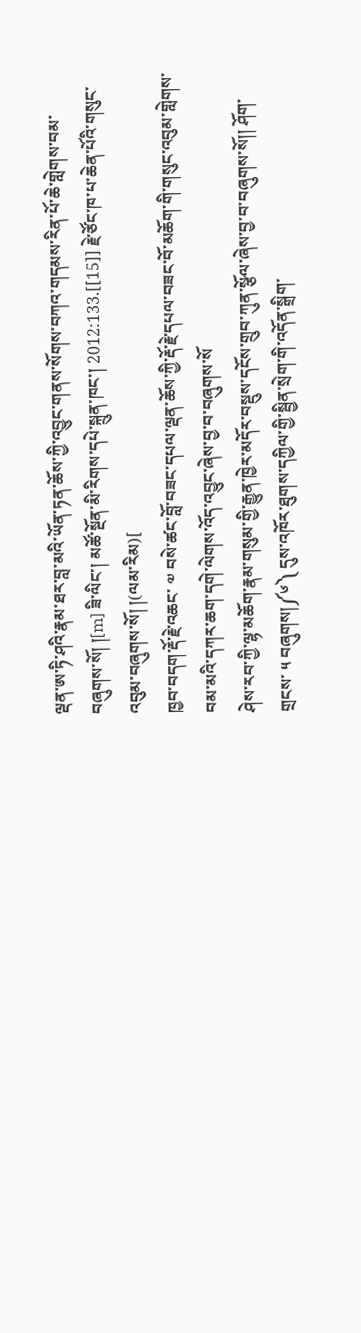ལྡན་ཨ་ཏི་ཤའི་རྣམ་ཐར་བླ་མའི་ཡོན་ཏན་ཆོས་ཀྱི་འབྱུང་གནས་སོགས་བཀའ་གདམས་རིན་པོ་ཆེ་གླེགས་བམ་བཞུགས་སོ། །[m] ཟི་ལིང་། མཚོ་སྔོན་མི་རིགས་དཔེ་སྐྲུན་ཁང་། 2012:133.[[15]] རྗེ་ཙོང་ཁ་པ་ཆེན་པོའི་གསུང་འབུམ་བཞུགས་སོ། །(ལམ་རིམ)[
ཁྱབ་བདག་རྡོ་རྗེ་འཆང་ ༧ བསེ་ཚང་བློ་བཟང་དཔལ་ལྡན་ཆོས་ཀྱི་རྡོ་རྗེ་དཔལ་བཟང་བོ་མཆོག་གི་གསུང་འབུམ་གླེགས་བམ་མའི་དཀར་ཆག་དགེ་ལེགས་འོད་འབྱུང་ཞེས་བྱ་བ་བཞུགས་སོ
ཤེས་རབ་ཀྱི་ལྷ་མཆོག་རྣམ་གསུམ་གྱི་རྒྱུན་ཁྱེར་མདོར་བསྡུས་དངོས་གྲུབ་ཀུན་སྩོལ་ཞེས་བྱ་བ་བཞུགས་སོ།། ཤོག་གྲངས་ ༥ བཞུགས།༼༦༽ དུས་འཁོར་ཐུགས་དཀྱིལ་གྱི་སྦྱིན་སྲེག་གི་འདོན་སྒྲིག་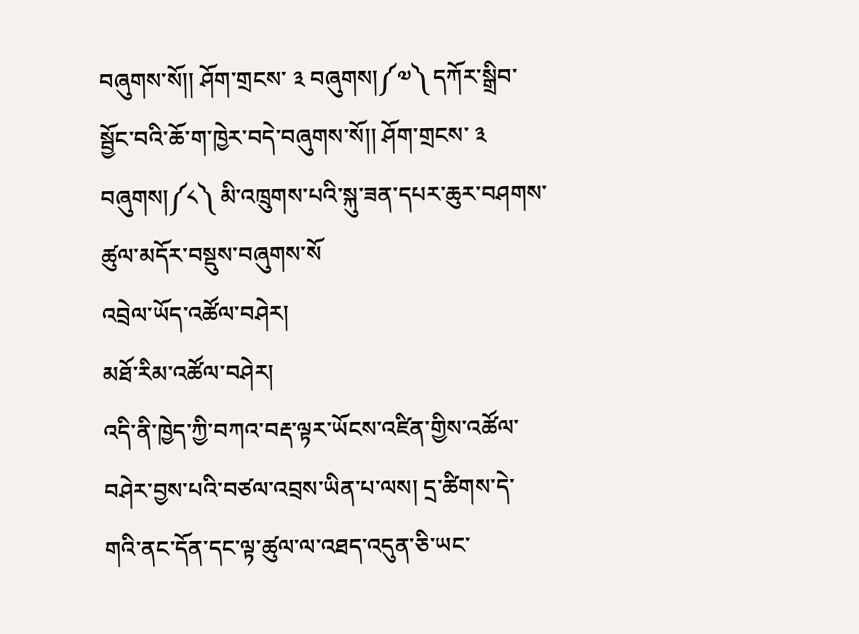བཞུགས་སོ།། ཤོག་གྲངས་ ༣ བཞུགས།༼༧༽ དཀོར་སྒྲིབ་སྦྱོང་བའི་ཆོ་ག་ཁྱེར་བདེ་བཞུགས་སོ།། ཤོག་གྲངས་ ༣ བཞུགས།༼༨༽ མི་འཁྲུགས་པའི་སྐུ་ཟན་དཔར་ཆུར་བཤགས་ཚུལ་མདོར་བསྡུས་བཞུགས་སོ
འབྲེལ་ཡོད་འཚོལ་བཤེར།
མཐོ་རིམ་འཚོལ་བཤེར།
འདི་ནི་ཁྱེད་ཀྱི་བཀའ་བརྡ་ལྟར་ཡོངས་འཛིན་གྱིས་འཚོལ་བཤེར་བྱས་པའི་བཙལ་འབྲས་ཡིན་པ་ལས། དྲ་ཚིགས་དེ་གའི་ནང་དོན་དང་ལྟ་ཚུལ་ལ་འཐད་འདུན་ཅི་ཡང་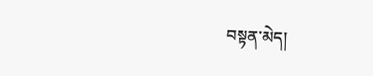བསྟན་མེད།